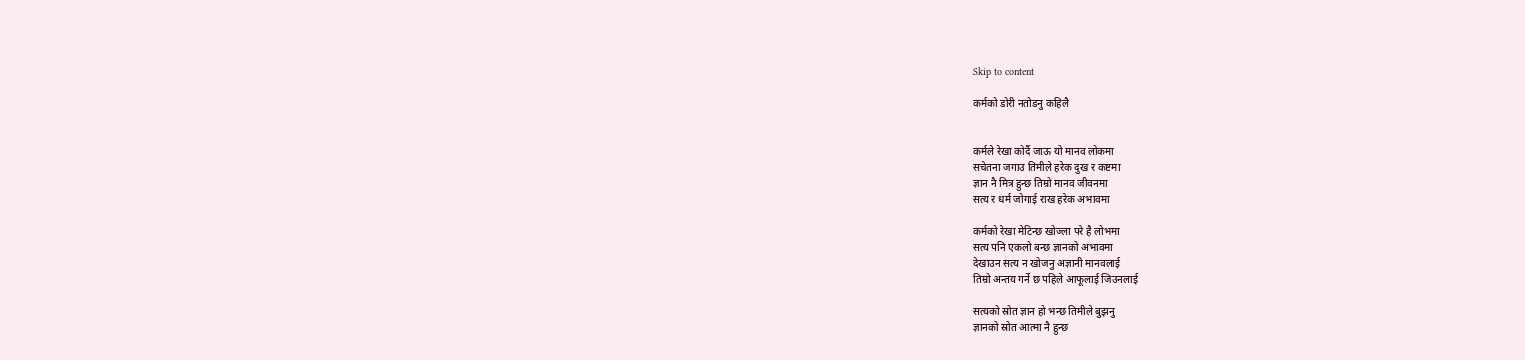Skip to content

कर्मको डोरी नतोडनु कहिलै


कर्मले रेखा कोर्दै जाऊ यो मानव लोकमा
सचेतना जगाउ तिमीले हरेक दुख र कष्टमा
ज्ञान नै मित्र हुन्छ तिम्रो मानव जीवनमा
सत्य र धर्म जोगाई राख हरेक अभावमा

कर्मको रेखा मेटिन्छ खोज्ला परे है लोभमा
सत्य पनि एकलो बन्छ ज्ञानको अभावमा
देखाउन सत्य न खोजनु अज्ञानी मानवलाई
तिम्रो अन्तय गर्ने छ पहिले आफूलाई जिउनलाई

सत्यको स्रोत ज्ञान हो भन्छ तिमीले बुझनु
ज्ञानको स्रोत आत्मा नै हुन्छ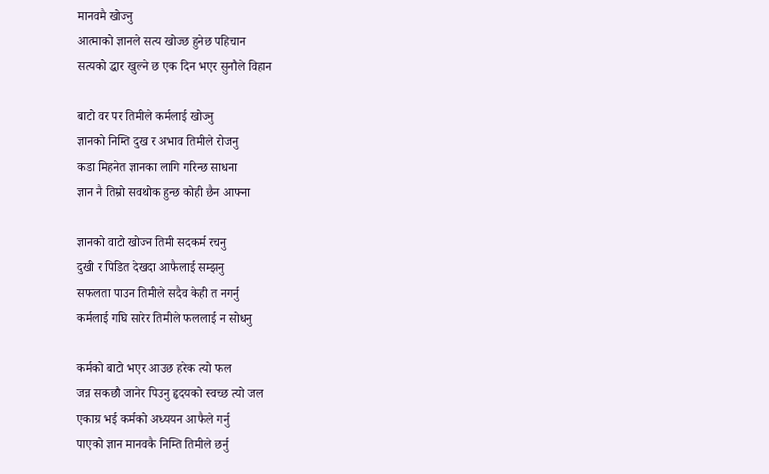मानवमै खोज्नु
आत्माको ज्ञानले सत्य खोज्छ हुनेछ पहिचान
सत्यको द्धार खुल्ने छ एक दिन भएर सुनौले विहान

बाटो वर पर तिमीले कर्मलाई खोज्नु
ज्ञानको निम्ति दुख र अभाव तिमीले रोजनु
कडा मिहनेत ज्ञानका लागि गरिन्छ साधना
ज्ञान नै तिम्रो सवथोक हुन्छ कोही छैन आफ्ना

ज्ञानको वाटो खोज्न तिमी सदकर्म रचनु
दुखी र पिडित देखदा आफैलाई सम्झनु
सफलता पाउन तिमीले सदैव केही त नगर्नु
कर्मलाई गघि सारेर तिमीले फललाई न सोधनु

कर्मको बाटो भएर आउछ हरेक त्यो फल
जन्न सकछौ जानेर पिउनु हृदयको स्वच्छ त्यो जल
एकाग्र भई कर्मको अध्ययन आफैले गर्नु
पाएको ज्ञान मानवकै निम्ति तिमीले छर्नु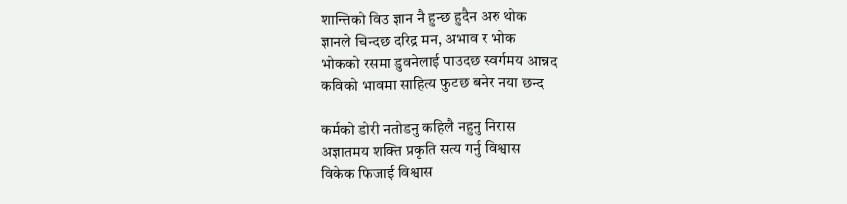शान्तिको विउ ज्ञान नै हुन्छ हुदैन अरु थोक
ज्ञानले चिन्दछ दरिद्र मन, अभाव र भोक
भोकको रसमा डुवनेलाई पाउदछ स्वर्गमय आन्नद
कविको भावमा साहित्य फुटछ बनेर नया छन्द

कर्मको डोरी नतोडनु कहिलै नहुनु निरास
अज्ञातमय शक्ति प्रकृति सत्य गर्नु विश्वास
विकेक फिजाई विश्वास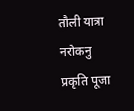तौली यात्रा नरोकनु
प्रकृति पूजा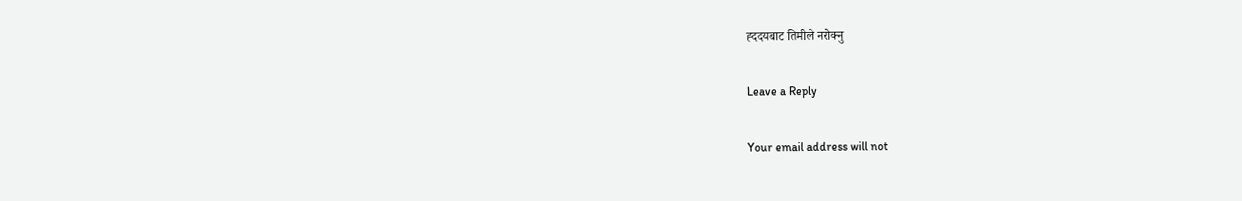ह्ददयबाट तिमीले नरोक्नु

Leave a Reply

Your email address will not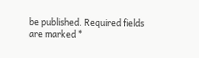be published. Required fields are marked *